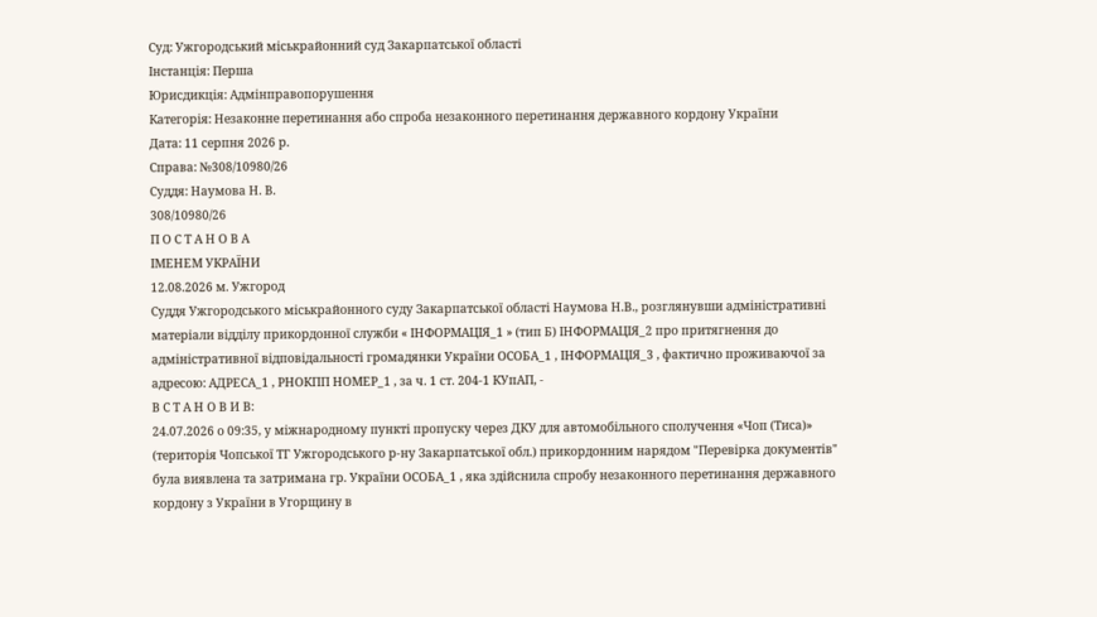Суд: Ужгородський міськрайонний суд Закарпатської області
Інстанція: Перша
Юрисдикція: Адмінправопорушення
Категорія: Незаконне перетинання або спроба незаконного перетинання державного кордону України
Дата: 11 серпня 2026 р.
Справа: №308/10980/26
Суддя: Наумова Н. В.
308/10980/26
П О С Т А Н О В А
ІМЕНЕМ УКРАЇНИ
12.08.2026 м. Ужгород
Суддя Ужгородського міськрайонного суду Закарпатської області Наумова Н.В., розглянувши адміністративні матеріали відділу прикордонної служби « ІНФОРМАЦІЯ_1 » (тип Б) ІНФОРМАЦІЯ_2 про притягнення до адміністративної відповідальності громадянки України ОСОБА_1 , ІНФОРМАЦІЯ_3 , фактично проживаючої за адресою: АДРЕСА_1 , РНОКПП НОМЕР_1 , за ч. 1 ст. 204-1 КУпАП, -
В С Т А Н О В И В:
24.07.2026 о 09:35, у міжнародному пункті пропуску через ДКУ для автомобільного сполучення «Чоп (Тиса)» (територія Чопської ТГ Ужгородського р-ну Закарпатської обл.) прикордонним нарядом "Перевірка документів" була виявлена та затримана гр. України ОСОБА_1 , яка здійснила спробу незаконного перетинання державного кордону з України в Угорщину в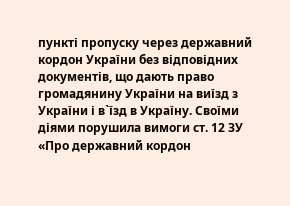пункті пропуску через державний кордон України без відповідних документів, що дають право громадянину України на виїзд з України і в`їзд в Україну. Своїми діями порушила вимоги ст. 12 ЗУ «Про державний кордон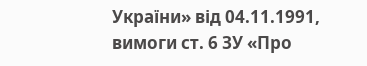України» від 04.11.1991, вимоги ст. 6 ЗУ «Про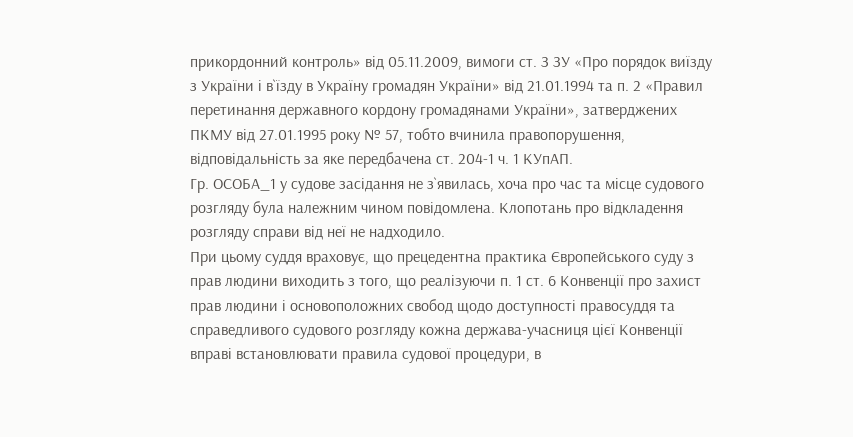прикордонний контроль» від 05.11.2009, вимоги ст. З ЗУ «Про порядок виїзду з України і в`їзду в Україну громадян України» від 21.01.1994 та п. 2 «Правил перетинання державного кордону громадянами України», затверджених ПКМУ від 27.01.1995 року № 57, тобто вчинила правопорушення, відповідальність за яке передбачена ст. 204-1 ч. 1 КУпАП.
Гр. ОСОБА_1 у судове засідання не з`явилась, хоча про час та місце судового розгляду була належним чином повідомлена. Клопотань про відкладення розгляду справи від неї не надходило.
При цьому суддя враховує, що прецедентна практика Європейського суду з прав людини виходить з того, що реалізуючи п. 1 ст. 6 Конвенції про захист прав людини і основоположних свобод щодо доступності правосуддя та справедливого судового розгляду кожна держава-учасниця цієї Конвенції вправі встановлювати правила судової процедури, в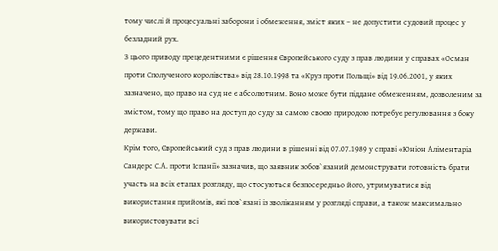тому числі й процесуальні заборони і обмеження, зміст яких – не допустити судовий процес у безладний рух.
З цього приводу прецедентними є рішення Європейського суду з прав людини у справах «Осман проти Сполученого королівства» від 28.10.1998 та «Круз проти Польщі» від 19.06.2001, у яких зазначено, що право на суд не є абсолютним. Воно може бути піддане обмеженням, дозволеним за змістом, тому що право на доступ до суду за самою своєю природою потребує регулювання з боку держави.
Крім того, Європейський суд з прав людини в рішенні від 07.07.1989 у справі «Юніон Аліментаріа Сандерс С.А. проти Іспанії» зазначив, що заявник зобов`язаний демонструвати готовність брати участь на всіх етапах розгляду, що стосуються безпосередньо його, утримуватися від використання прийомів, які пов`язані із зволіканням у розгляді справи, а також максимально використовувати всі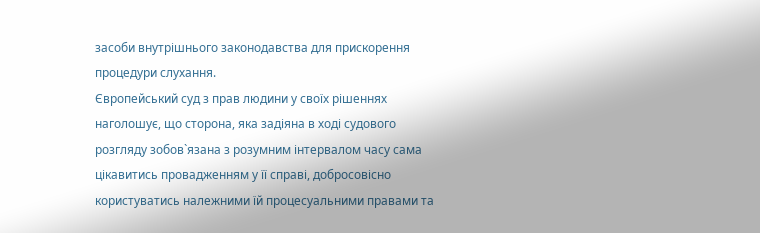засоби внутрішнього законодавства для прискорення процедури слухання.
Європейський суд з прав людини у своїх рішеннях наголошує, що сторона, яка задіяна в ході судового розгляду зобов`язана з розумним інтервалом часу сама цікавитись провадженням у її справі, добросовісно користуватись належними їй процесуальними правами та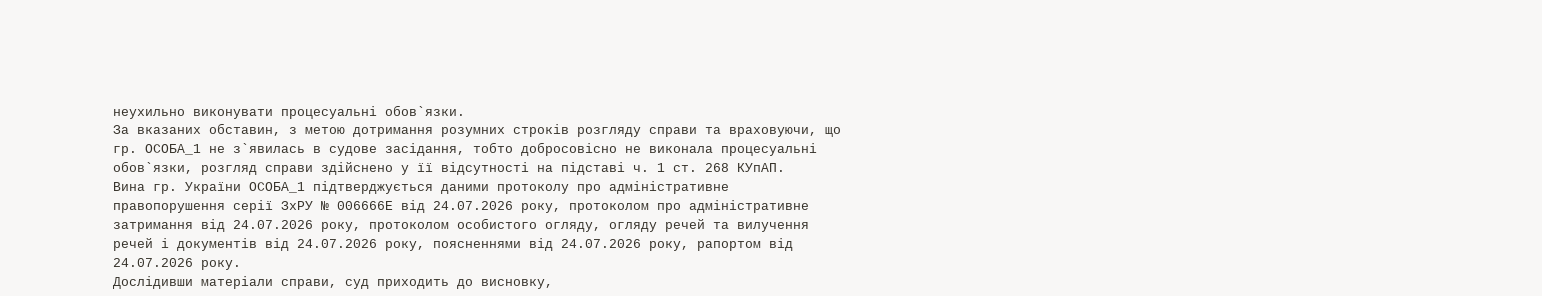неухильно виконувати процесуальні обов`язки.
За вказаних обставин, з метою дотримання розумних строків розгляду справи та враховуючи, що гр. ОСОБА_1 не з`явилась в судове засідання, тобто добросовісно не виконала процесуальні обов`язки, розгляд справи здійснено у її відсутності на підставі ч. 1 ст. 268 КУпАП.
Вина гр. України ОСОБА_1 підтверджується даними протоколу про адміністративне правопорушення серії ЗхРУ № 006666Е від 24.07.2026 року, протоколом про адміністративне затримання від 24.07.2026 року, протоколом особистого огляду, огляду речей та вилучення речей і документів від 24.07.2026 року, поясненнями від 24.07.2026 року, рапортом від 24.07.2026 року.
Дослідивши матеріали справи, суд приходить до висновку,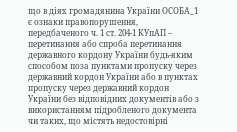що в діях громадянина України ОСОБА_1 є ознаки правопорушення, передбаченого ч. 1 ст. 204-1 КУпАП – перетинання або спроба перетинання державного кордону України будь-яким способом поза пунктами пропуску через державний кордон України або в пунктах пропуску через державний кордон України без відповідних документів або з використанням підробленого документа чи таких, що містять недостовірні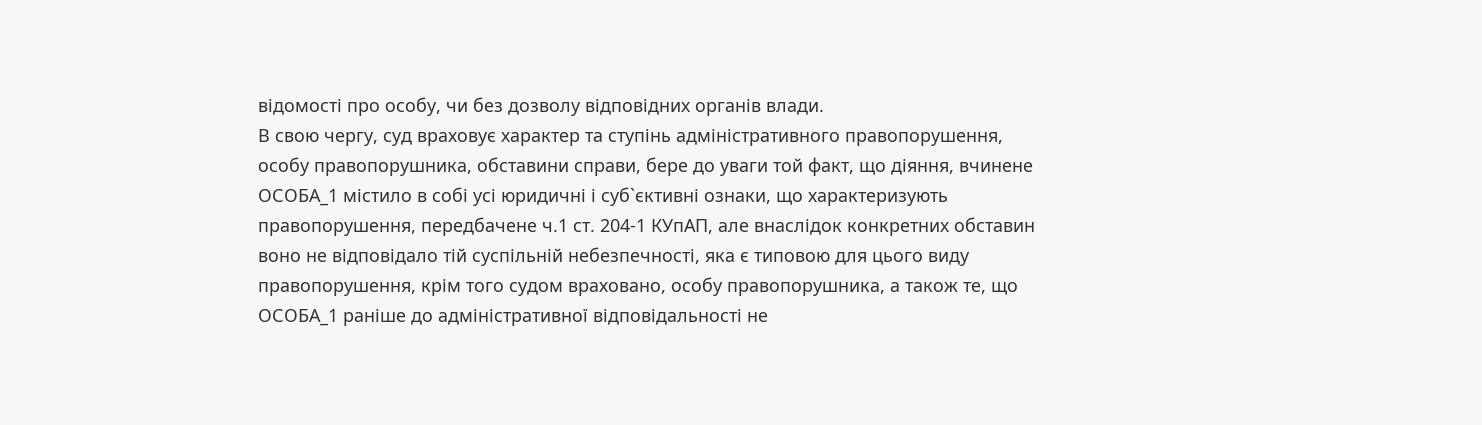відомості про особу, чи без дозволу відповідних органів влади.
В свою чергу, суд враховує характер та ступінь адміністративного правопорушення, особу правопорушника, обставини справи, бере до уваги той факт, що діяння, вчинене ОСОБА_1 містило в собі усі юридичні і суб`єктивні ознаки, що характеризують правопорушення, передбачене ч.1 ст. 204-1 КУпАП, але внаслідок конкретних обставин воно не відповідало тій суспільній небезпечності, яка є типовою для цього виду правопорушення, крім того судом враховано, особу правопорушника, а також те, що ОСОБА_1 раніше до адміністративної відповідальності не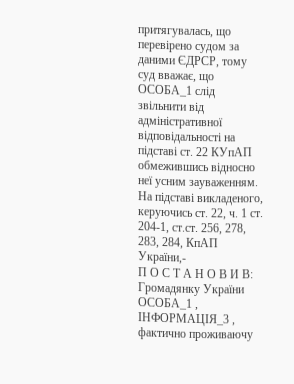притягувалась, що перевірено судом за даними ЄДРСР, тому суд вважає, що ОСОБА_1 слід звільнити від адміністративної відповідальності на підставі ст. 22 КУпАП обмежившись відносно неї усним зауваженням.
На підставі викладеного, керуючись ст. 22, ч. 1 ст. 204-1, ст.ст. 256, 278, 283, 284, КпАП України,-
П О С Т А Н О В И В:
Громадянку України ОСОБА_1 , ІНФОРМАЦІЯ_3 , фактично проживаючу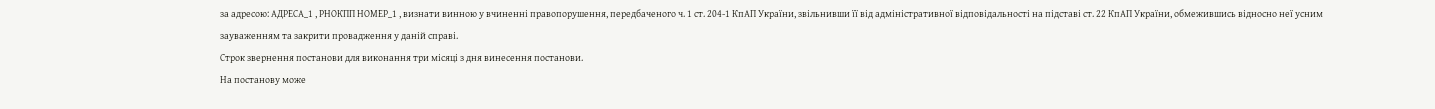за адресою: АДРЕСА_1 , РНОКПП НОМЕР_1 , визнати винною у вчиненні правопорушення, передбаченого ч. 1 ст. 204-1 КпАП України, звільнивши її від адміністративної відповідальності на підставі ст. 22 КпАП України, обмежившись відносно неї усним зауваженням та закрити провадження у даній справі.
Строк звернення постанови для виконання три місяці з дня винесення постанови.
На постанову може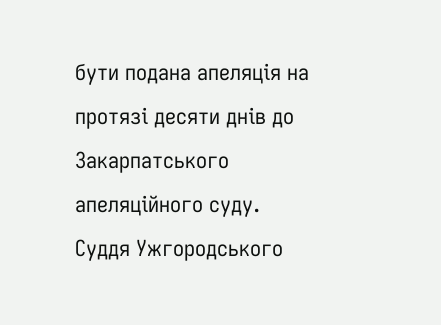бути подана апеляція на протязі десяти днів до Закарпатського апеляційного суду.
Суддя Ужгородського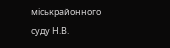міськрайонного суду Н.В.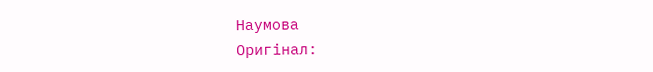Наумова
Оригінал: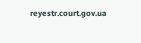reyestr.court.gov.ua